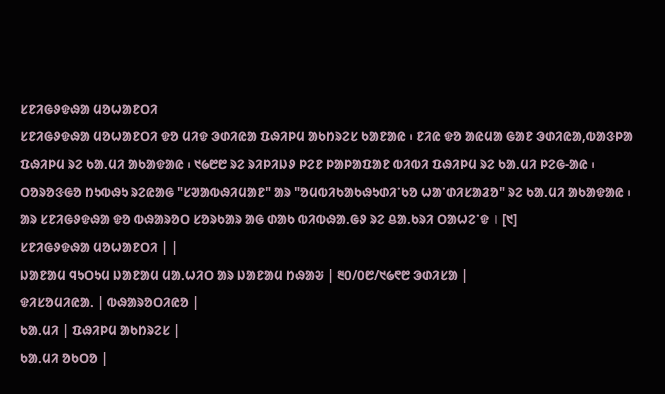ᱥᱱᱤᱜᱽᱫᱷᱟ ᱢᱚᱦᱟᱱᱛᱤ
ᱥᱱᱤᱜᱽᱫᱷᱟ ᱢᱚᱦᱟᱱᱛᱤ ᱫᱚ ᱢᱤᱫ ᱳᱰᱤᱭᱟ ᱯᱷᱤᱞᱢ ᱟᱠᱴᱨᱮᱥ ᱠᱟᱱᱟᱭ ᱾ ᱱᱤᱭ ᱫᱚ ᱟᱭᱢᱟ ᱜᱟᱱ ᱳᱰᱤᱭᱟ,ᱵᱟᱝᱞᱟ ᱯᱷᱤᱞᱢ ᱨᱮ ᱠᱟ.ᱢᱤ ᱟᱠᱟᱫᱟᱭ ᱾ ᱑᱙᱘᱘ ᱨᱮ ᱨᱤᱞᱤᱡᱽ ᱞᱮᱱ ᱞᱟᱞᱟᱯᱟᱱ ᱵᱤᱵᱤ ᱯᱷᱤᱞᱢ ᱨᱮ ᱠᱟ.ᱢᱤ ᱞᱮᱜ-ᱟᱭ ᱾ ᱛᱚᱨᱚᱝᱜᱚ ᱴᱩᱵᱷᱩ ᱨᱮᱭᱟᱜ "ᱥᱣᱟᱵᱷᱤᱢᱟᱱ" ᱟᱨ "ᱚᱢᱵᱤᱠᱟᱠᱷᱩᱰᱤᱸᱠᱚ ᱦᱟᱸᱰᱤᱥᱟᱲᱚ" ᱨᱮ ᱠᱟ.ᱢᱤ ᱟᱠᱟᱫᱟᱭ ᱾ ᱟᱨ ᱥᱱᱤᱜᱽᱫᱷᱟ ᱫᱚ ᱵᱷᱟᱨᱚᱛ ᱥᱚᱨᱠᱟᱨ ᱟᱜ ᱰᱟᱠ ᱵᱤᱵᱷᱟ.ᱜᱽ ᱨᱮ ᱪᱟ.ᱠᱨᱤ ᱛᱟᱦᱮᱸᱫ । [᱑]
ᱥᱱᱤᱜᱽᱫᱷᱟ ᱢᱚᱦᱟᱱᱛᱤ | |
ᱡᱟᱱᱟᱢ ᱧᱩᱛᱩᱢ ᱡᱟᱱᱟᱢ ᱢᱟᱹᱦᱤᱛ ᱟᱨ ᱡᱟᱱᱟᱢ ᱴᱷᱟᱶ | ᱓᱐/᱐᱘/᱑᱙᱖᱘ ᱳᱰᱤᱥᱟ |
ᱫᱤᱥᱚᱢᱤᱭᱟᱹ | ᱵᱷᱟᱨᱚᱛᱤᱭᱚ |
ᱠᱟᱹᱢᱤ | ᱯᱷᱤᱞᱢ ᱟᱠᱴᱨᱮᱥ |
ᱠᱟᱹᱢᱤ ᱚᱠᱛᱚ |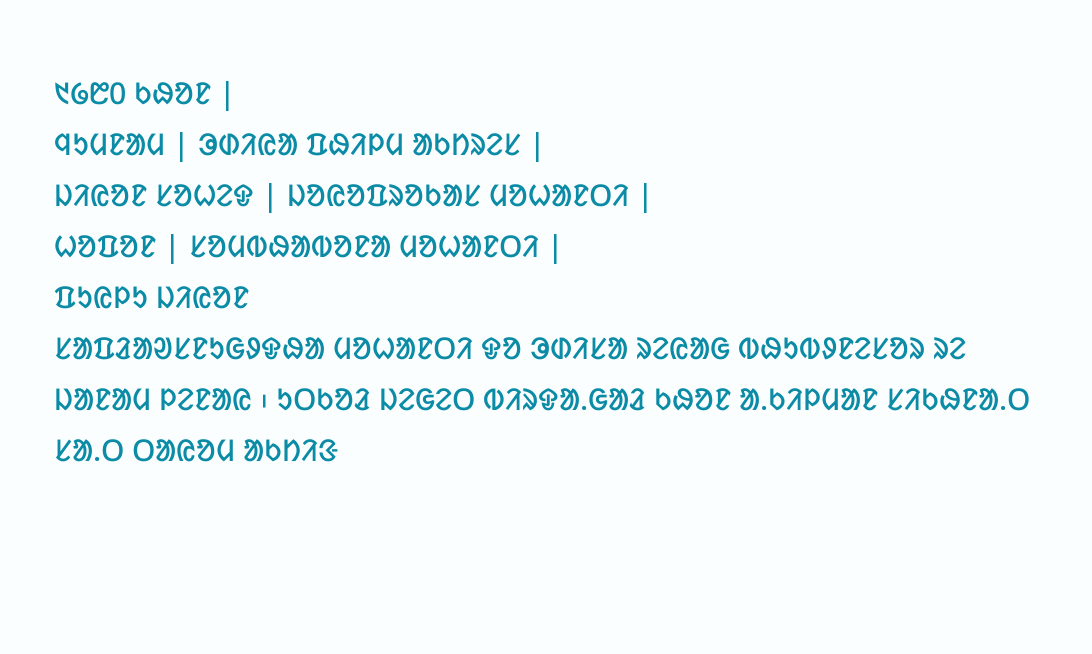᱑᱙᱘᱐ ᱠᱷᱚᱱ |
ᱧᱩᱢᱱᱟᱢ | ᱳᱰᱤᱭᱟ ᱯᱷᱤᱞᱢ ᱟᱠᱴᱨᱮᱥ |
ᱡᱤᱭᱚᱱ ᱥᱚᱦᱮᱫ | ᱡᱚᱭᱚᱯᱨᱚᱠᱟᱥ ᱢᱚᱦᱟᱱᱛᱤ |
ᱦᱚᱯᱚᱱ | ᱥᱚᱢᱵᱷᱟᱵᱚᱱᱟ ᱢᱚᱦᱟᱱᱛᱤ |
ᱯᱩᱭᱞᱩ ᱡᱤᱭᱚᱱ
ᱥᱟᱯᱲᱟᱣᱥᱱᱩᱜᱽᱫᱷᱟ ᱢᱚᱦᱟᱱᱛᱤ ᱫᱚ ᱳᱰᱤᱥᱟ ᱨᱮᱭᱟᱜ ᱵᱷᱩᱵᱽᱱᱮᱥᱚᱨ ᱨᱮ ᱡᱟᱱᱟᱢ ᱞᱮᱱᱟᱭ ᱾ ᱩᱛᱠᱚᱲ ᱡᱮᱜᱮᱛ ᱵᱤᱨᱫᱟ.ᱜᱟᱲ ᱠᱷᱚᱱ ᱟ.ᱠᱤᱞᱢᱟᱱ ᱥᱤᱠᱷᱱᱟ.ᱛ ᱥᱟ.ᱛ ᱛᱟᱭᱚᱢ ᱟᱠᱴᱤᱝ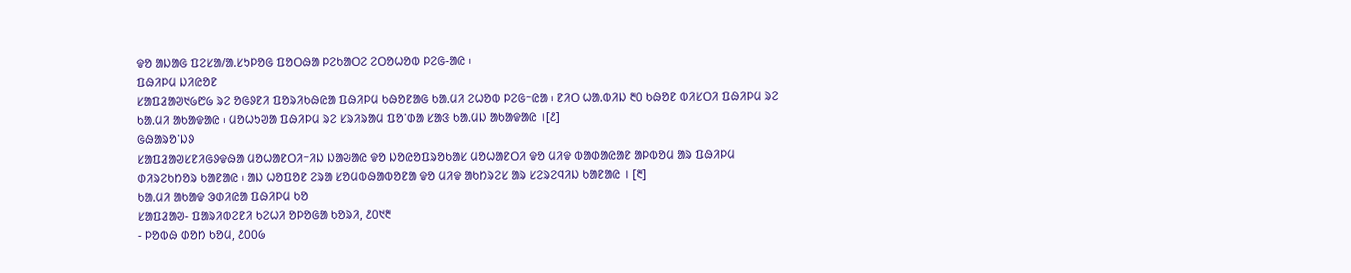ᱫᱚ ᱟᱡᱟᱜ ᱯᱮᱥᱟ/ᱟ.ᱥᱩᱞᱚᱜ ᱯᱚᱛᱷᱟ ᱞᱮᱠᱟᱛᱮ ᱮᱛᱚᱦᱚᱵ ᱞᱮᱜ-ᱟᱭ ᱾
ᱯᱷᱤᱞᱢ ᱡᱤᱭᱚᱱ
ᱥᱟᱯᱲᱟᱣ᱑᱙᱘᱙ ᱨᱮ ᱚᱜᱽᱱᱤ ᱯᱚᱨᱤᱠᱷᱭᱟ ᱯᱷᱤᱞᱢ ᱠᱷᱚᱱᱟᱜ ᱠᱟ.ᱢᱤ ᱮᱦᱚᱵ ᱞᱮᱜᱻᱭᱟ ᱾ ᱱᱤᱛ ᱦᱟ.ᱵᱤᱡ ᱓᱐ ᱠᱷᱚᱱ ᱵᱤᱥᱛᱤ ᱯᱷᱤᱞᱢ ᱨᱮ ᱠᱟ.ᱢᱤ ᱟᱠᱟᱫᱟᱭ ᱾ ᱢᱚᱦᱩᱣᱟ ᱯᱷᱤᱞᱢ ᱨᱮ ᱥᱨᱤᱨᱟᱢ ᱯᱚᱸᱰᱟ ᱥᱟᱝ ᱠᱟ.ᱢᱡ ᱟᱠᱟᱫᱟᱭ ।[᱒]
ᱜᱷᱟᱨᱚᱸᱡᱽ
ᱥᱟᱯᱲᱟᱣᱥᱱᱤᱜᱽᱫᱷᱟ ᱢᱚᱦᱟᱱᱛᱤᱻᱤᱡ ᱡᱟᱶᱟᱭ ᱫᱚ ᱡᱚᱭᱚᱯᱨᱚᱠᱟᱥ ᱢᱚᱦᱟᱱᱛᱤ ᱫᱚ ᱢᱤᱫ ᱵᱟᱰᱟᱭᱟᱱ ᱟᱞᱵᱚᱢ ᱟᱨ ᱯᱷᱤᱞᱢ ᱰᱤᱨᱮᱠᱴᱚᱨ ᱠᱟᱱᱟᱭ ᱾ ᱟᱡ ᱦᱚᱯᱚᱱ ᱮᱨᱟ ᱥᱚᱢᱵᱷᱟᱵᱚᱱᱟ ᱫᱚ ᱢᱤᱫ ᱟᱠᱴᱨᱮᱥ ᱟᱨ ᱥᱮᱨᱮᱧᱤᱡ ᱠᱟᱱᱟᱭ । [᱓]
ᱠᱟ.ᱢᱤ ᱟᱠᱟᱫ ᱳᱰᱤᱭᱟ ᱯᱷᱤᱞᱢ ᱠᱚ
ᱥᱟᱯᱲᱟᱣ- ᱯᱟᱨᱤᱵᱮᱱᱤ ᱠᱮᱦᱤ ᱚᱞᱚᱜᱟ ᱠᱚᱨᱤ, ᱒᱐᱑᱓
- ᱞᱚᱵᱷ ᱰᱚᱴ ᱠᱚᱢ, ᱒᱐᱐᱙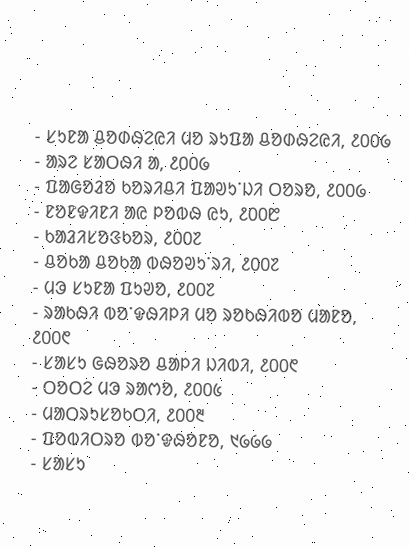- ᱥᱩᱱᱟ ᱪᱚᱰᱷᱮᱭᱤ ᱢᱚ ᱨᱩᱯᱟ ᱪᱚᱰᱷᱮᱭᱤ, ᱒᱐᱐᱙
- ᱟᱨᱮ ᱥᱟᱛᱷᱤ ᱟ, ᱒᱐᱐᱙
- ᱯᱟᱜᱚᱲᱚ ᱠᱚᱨᱤᱪᱤ ᱯᱟᱣᱩᱸᱡᱤ ᱛᱚᱨᱚ, ᱒᱐᱐᱙
- ᱱᱚᱱᱫᱤᱱᱤ ᱟᱭ ᱞᱚᱵᱷ ᱭᱩ, ᱒᱐᱐᱘
- ᱠᱟᱲᱤᱥᱚᱝᱠᱚᱨ, ᱒᱐᱐᱗
- ᱪᱚᱠᱟ ᱪᱚᱠᱟ ᱵᱷᱚᱣᱩᱸᱨᱤ, ᱒᱐᱐᱗
- ᱢᱳ ᱥᱩᱱᱟ ᱯᱩᱣᱚ, ᱒᱐᱐᱗
- ᱨᱟᱠᱷᱤ ᱵᱚᱸᱫᱷᱤᱞᱤ ᱢᱚ ᱨᱚᱠᱷᱤᱵᱚ ᱢᱟᱱᱚ, ᱒᱐᱐᱖
- ᱥᱟᱥᱩ ᱜᱷᱚᱨᱚ ᱪᱟᱞᱤ ᱡᱤᱵᱤ, ᱒᱐᱐᱖
- ᱛᱚᱛᱮ ᱢᱳ ᱨᱟᱬᱚ, ᱒᱐᱐᱕
- ᱢᱟᱛᱨᱩᱥᱚᱠᱛᱤ, ᱒᱐᱐᱓
- ᱯᱚᱵᱤᱛᱨᱚ ᱵᱚᱸᱫᱷᱚᱱᱚ, ᱑᱙᱙᱙
- ᱥᱟᱥᱩ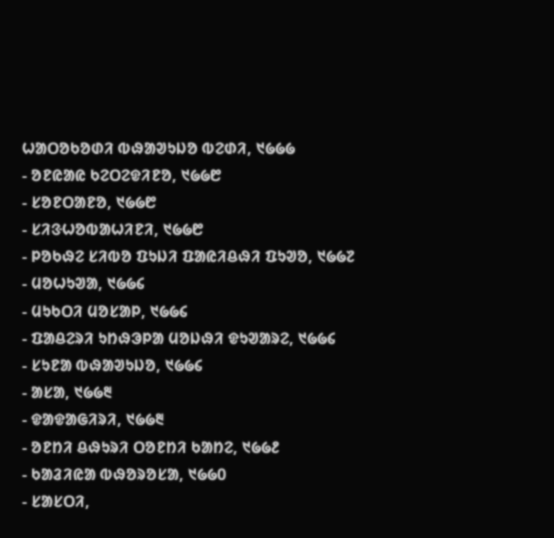ᱦᱟᱛᱚᱠᱚᱰᱤ ᱵᱷᱟᱣᱩᱡᱚ ᱵᱮᱰᱤ, ᱑᱙᱙᱙
- ᱚᱱᱭᱟᱭ ᱠᱮᱛᱮᱫᱤᱱᱚ, ᱑᱙᱙᱘
- ᱥᱚᱱᱛᱟᱱᱚ, ᱑᱙᱙᱘
- ᱥᱤᱝᱦᱚᱵᱟᱦᱤᱱᱤ, ᱑᱙᱙᱘
- ᱞᱚᱠᱷᱮ ᱥᱤᱵᱚ ᱯᱩᱡᱤ ᱯᱟᱭᱤᱪᱷᱤ ᱯᱩᱣᱚ, ᱑᱙᱙᱗
- ᱢᱚᱦᱩᱣᱟ, ᱑᱙᱙᱔
- ᱢᱩᱠᱛᱤ ᱢᱚᱥᱟᱞ, ᱑᱙᱙᱔
- ᱯᱟᱪᱮᱨᱤ ᱩᱴᱷᱳᱞᱟ ᱢᱚᱡᱷᱤ ᱫᱩᱣᱟᱨᱮ, ᱑᱙᱙᱔
- ᱥᱩᱱᱟ ᱵᱷᱟᱣᱩᱡᱚ, ᱑᱙᱙᱔
- ᱟᱥᱟ, ᱑᱙᱙᱓
- ᱫᱟᱫᱟᱜᱤᱨᱤ, ᱑᱙᱙᱓
- ᱚᱱᱴᱤ ᱪᱷᱩᱨᱤ ᱛᱚᱱᱴᱤ ᱠᱟᱴᱮ, ᱑᱙᱙᱒
- ᱠᱟᱲᱤᱭᱟ ᱵᱷᱚᱨᱚᱥᱟ, ᱑᱙᱙᱐
- ᱥᱟᱥᱛᱤ,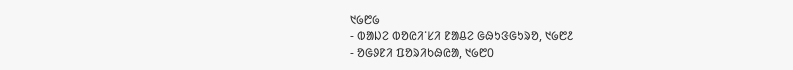᱑᱙᱘᱙
- ᱵᱟᱡᱮ ᱵᱚᱭᱤᱸᱥᱤ ᱱᱟᱪᱮ ᱜᱷᱩᱝᱜᱩᱨᱚ, ᱑᱙᱘᱒
- ᱚᱜᱽᱱᱤ ᱯᱚᱨᱤᱠᱷᱭᱟ, ᱑᱙᱘᱐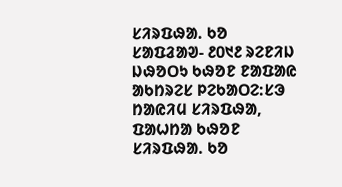ᱥᱤᱨᱯᱷᱟ. ᱠᱚ
ᱥᱟᱯᱲᱟᱣ- ᱒᱐᱑᱒ ᱨᱮᱱᱤᱡ ᱡᱷᱚᱛᱩ ᱠᱷᱚᱱ ᱱᱟᱯᱟᱭ ᱟᱠᱴᱨᱮᱥ ᱞᱮᱠᱟᱛᱮ:ᱥᱳ ᱴᱟᱭᱤᱢ ᱥᱤᱨᱯᱷᱟ, ᱯᱟᱦᱴᱟ ᱠᱷᱚᱱ ᱥᱤᱨᱯᱷᱟ. ᱠᱚ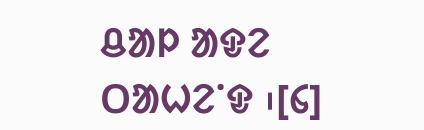ᱪᱟᱞ ᱟᱫᱮ ᱛᱟᱦᱮᱸᱫ ᱾[᱔]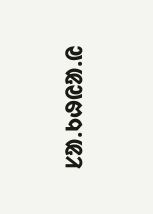ᱥᱟ.ᱠᱷᱭᱟ.ᱭ